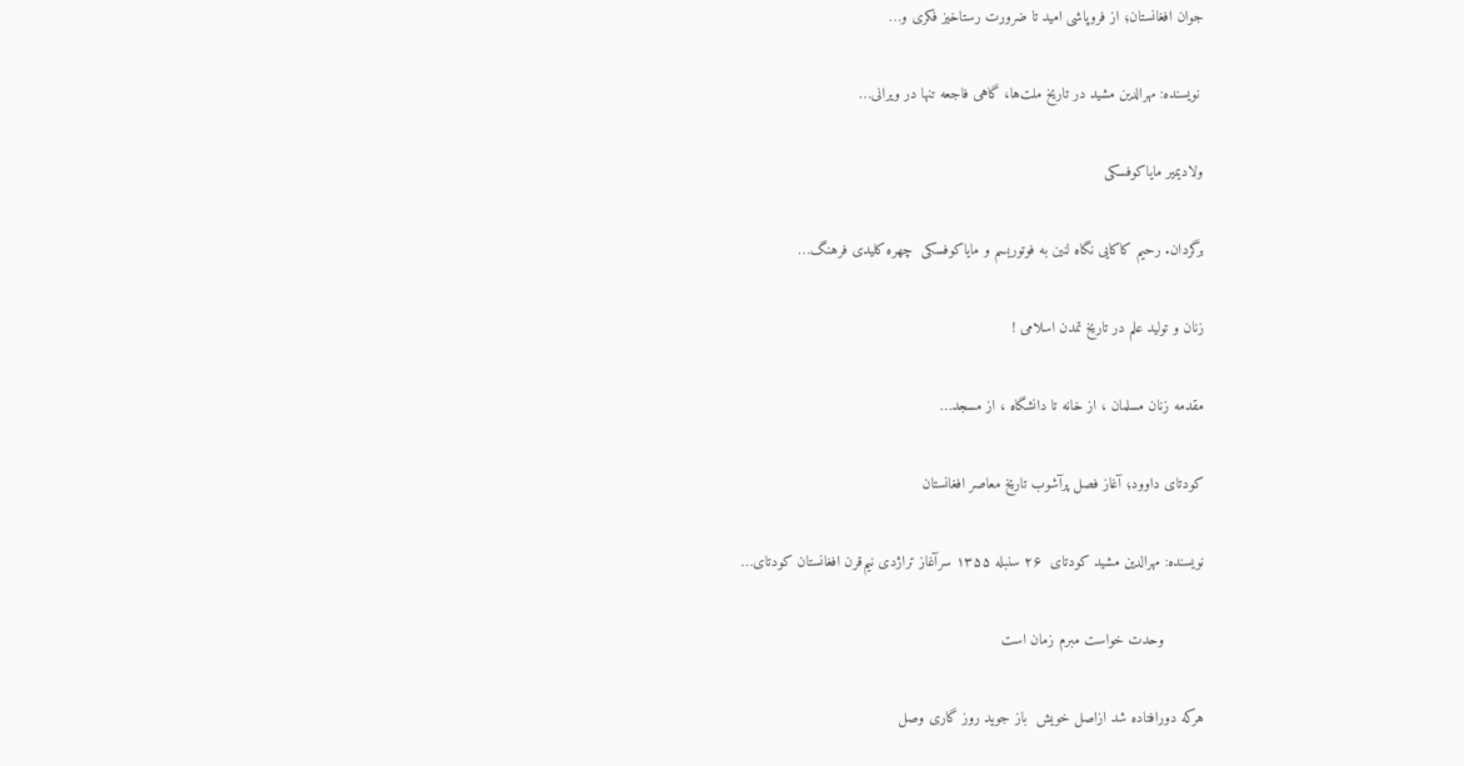جوان افغانستان؛ از فروپاشی امید تا ضرورت رستاخیز فکری و…

 نویسنده: مهرالدین مشید در تاریخ ملت‌ها، گاهی فاجعه تنها در ویرانی…

ولادیمیر مایاکوفسکی

برگردان. رحیم کاکایی نگاه لنین به فوتوریسم و مایاکوفسکی  چهره‌ کلیدی فرهنگ…

زنان و تولید علم در تاریخ تمدن اسلامی !

مقدمه زنان مسلمان ، از خانه تا دانشگاه ، از مسجد…

کودتای داوود؛ آغاز فصل پرآشوب تاریخ معاصر افغانستان

نویسنده: مهرالدین مشید کودتای  ۲۶ سنبله ۱۳۵۵ سرآغاز تراژدی نیم‌قرن افغانستان کودتای…

         وحدت خواست مبرم زمان است

هرکه دورافتاده شد ازاصل خویش  باز جوید روز گاری وصل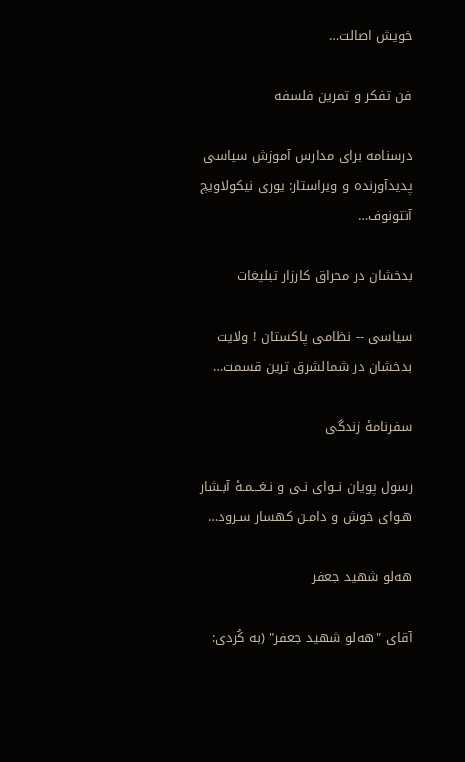خویش اصالت…

فن تفکر و تمرین فلسفه

درسنامه برای مدارس آموزش سیاسی پدیدآورنده و ویراستار: یوری نیکولاویچ آنتونوف…

بدخشان در محراق کارزار تبلیغات

سیاسی -- نظامی پاکستان ! ولایت بدخشان در شمالشرق ترین قسمت…

سفرنامۀ زندگی

رسول پویان نــوای نـی و نـغـــمـۀ آبـشار هـوای خوش و دامـن کهسار سـرود…

هه‌لو شهید جعفر

آقای "هه‌لو شهید جعفر" (به کُردی: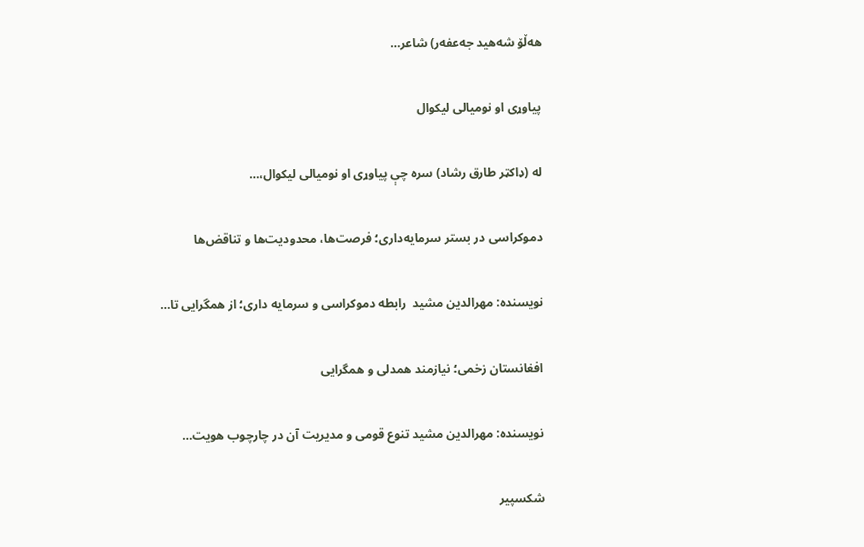هەڵۆ شەهید جەعفەر) شاعر…

پیاوړی او نومیالی لیکوال

له (ډاکټر طارق رشاد) سره چې پیاوړی او نومیالی لیکوال،…

دموکراسی در بستر سرمایه‌داری؛ فرصت‌ها، محدودیت‌ها و تناقض‌ها

نویسنده: مهرالدین مشید  رابطه دموکراسی و سرمایه داری؛ از همگرایی تا…

افغانستان زخمی؛ نیازمند همدلی و همگرایی

نویسنده: مهرالدین مشید تنوع قومی و مدیریت آن در چارچوب هویت…

شکسپیر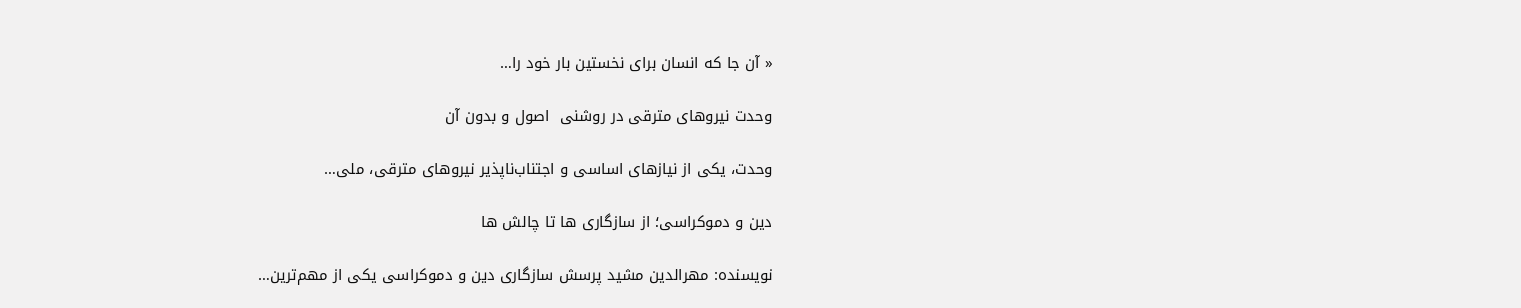« آن ‌جا که انسان برای نخستین ‌بار خود را…

وحدت نیروهای مترقی در روشنی  اصول و بدون آن

وحدت، یکی از نیازهای اساسی و اجتناب‌ناپذیر نیروهای مترقی، ملی…

دین و دموکراسی؛ از سازگاری ها تا چالش ها

نویسنده: مهرالدین مشید پرسش سازگاری دین و دموکراسی یکی از مهم‌ترین…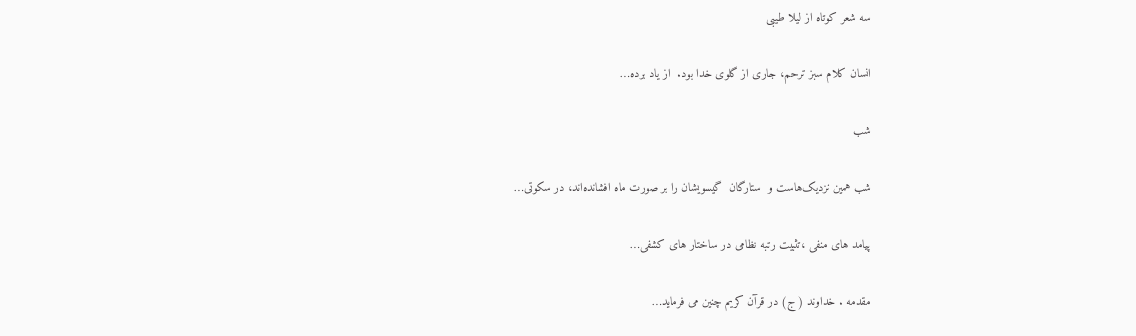سه‌ شعر کوتاه از لیلا طیبی

انسان کلام سبز ترحم، جاری از گلوی خدا بود.  از یاد برده…

شب

شب همین نزدیک‌هاست و  ستارگان  گیسویشان را بر صورت ماه افشانده‌اند، در سکوتی…

پیامد های منفی ،تثبیت رتبه نظامی در ساختار های کشفی…

مقدمه . خداوند ( ج) در قرآن کریم چنین می فرماید…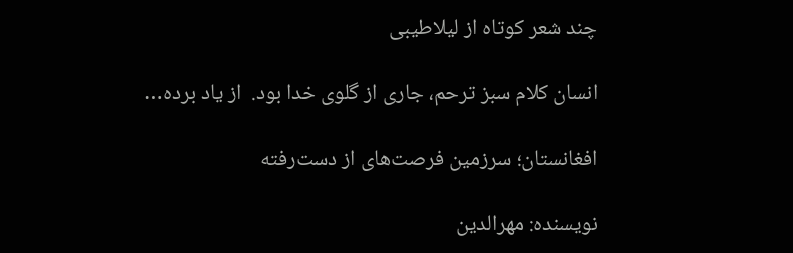چند شعر کوتاه از لیلاطیبی

انسان کلام سبز ترحم، جاری از گلوی خدا بود.  از یاد برده…

افغانستان؛ سرزمین فرصت‌های از دست‌رفته

نویسنده: مهرالدین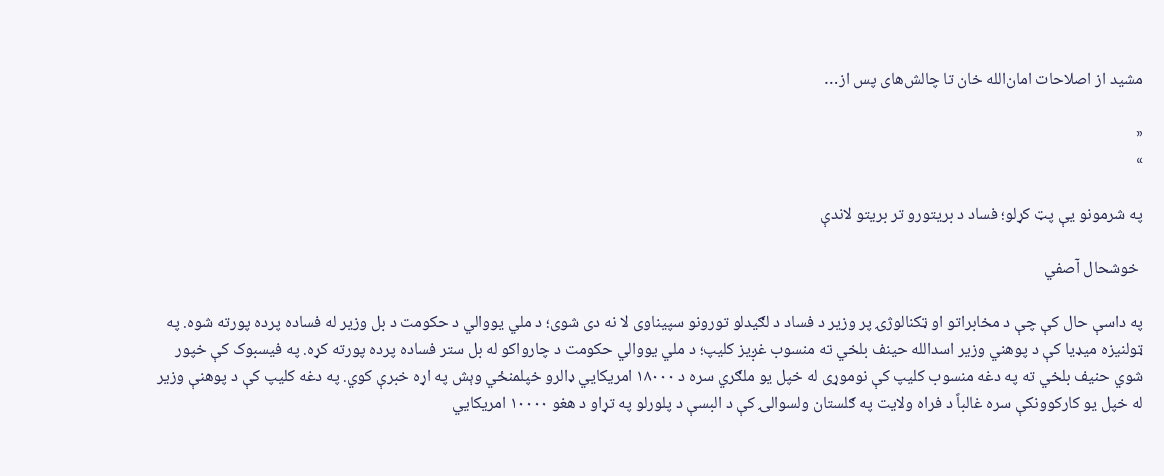مشید از اصلاحات امان‌الله خان تا چالش‌های پس از…

«
»

په شرمونو يې پټ کړلو؛ فساد د بريتورو تر بريتو لاندې

 خوشحال آصفي

په داسې حال کې چې د مخابراتو او ټکنالوژۍ پر وزير د فساد د لګيدلو تورونو سپيناوی لا نه دی شوی؛ د ملي يووالي د حکومت د بل وزير له فساده پرده پورته شوه. په ټولنيزه ميډيا کې د پوهني وزير اسدالله حينف بلخي ته منسوب غږيز کليپ؛ د ملي يووالي حکومت د چارواکو له بل ستر فساده پرده پورته کړه. په فيسبوک کې خپور شوي حنيف بلخي ته په دغه منسوب کليپ کې نوموړی له خپل يو ملګري سره د ۱۸۰۰۰ امريکايي ډالرو خپلمنځي وېش په اړه خبرې کوي. په دغه کليپ کې د پوهنې وزير له خپل يو کارکوونکې سره غالباً د فراه ولايت په ګلستان ولسوالۍ کې د البسې د پلورلو په تړاو د هغو ۱۰۰۰۰ امريکايي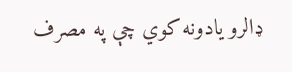ډالرو يادونه کوي چې په مصرف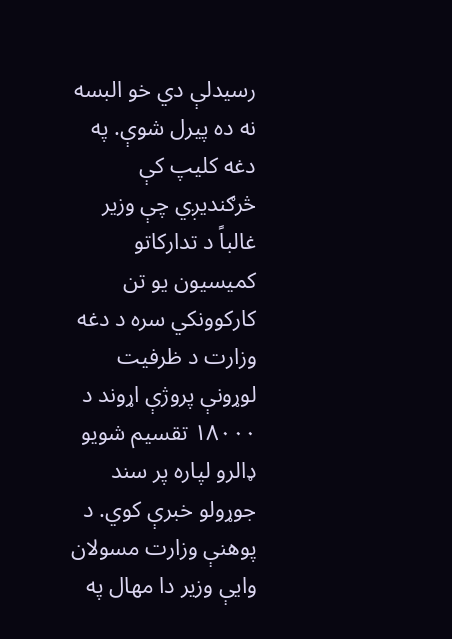رسيدلې دي خو البسه نه ده پيرل شوې. په دغه کليپ کې څرګنديږي چې وزير غالباً د تدارکاتو کميسيون یو تن کارکوونکي سره د دغه وزارت د ظرفيت لوړونې پروژې اړوند د ۱۸۰۰۰ تقسيم شويو ډالرو لپاره پر سند جوړولو خبرې کوي. د پوهنې وزارت مسولان وايې وزير دا مهال په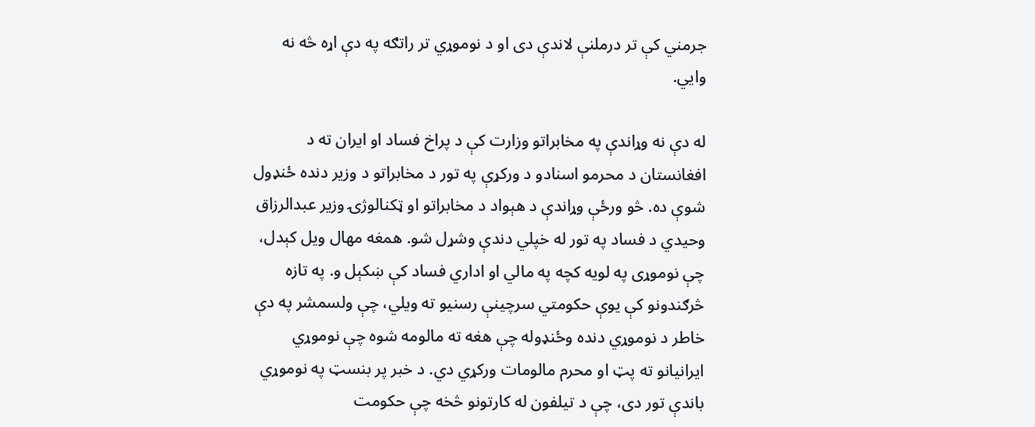جرمني کې تر درملنې لاندې دی او د نوموړي تر راتګه په دې اړه څه نه وايي.

له دې نه وړاندې په مخابراتو وزارت کې د پراخ فساد او ايران ته د افغانستان د محرمو اسنادو د ورکړې په تور د مخابراتو د وزير دنده ځنډول شوې ده. څو ورځې وړاندې د هېواد د مخابراتو او ټکنالوژۍ وزیر عبدالرزاق وحيدي د فساد په تور له خپلي دندې وشړل شو. همغه مهال ويل کېدل، چې نوموړی په لويه کچه په مالي او اداري فساد کې ښکېل و. په تازه څرګندونو کې يوې حکومتي سرچينې رسنيو ته ويلي، چې ولسمشر په دې خاطر د نوموړي دنده وځنډوله چې هغه ته مالومه شوه چې نوموړي ایرانيانو ته پټ او محرم مالومات ورکړي دي. د خبر پر بنسټ په نوموړي باندې تور دی، چې د تيلفون له کارتونو څخه چې حکومت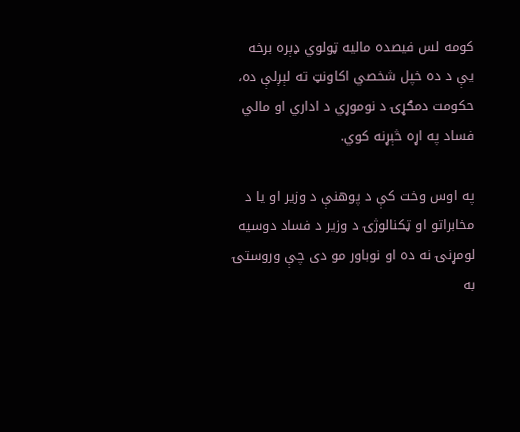کومه لس فيصده ماليه ټولوي ډېره برخه يې د ده خپل شخصي اکاونټ ته لېږلې ده، حکومت دمګړۍ د نوموړي د اداري او مالي فساد په اړه څېړنه کوي.

په اوس وخت کې د پوهنې د وزير او يا د مخابراتو او ټکنالوژۍ د وزير د فساد دوسيه لومړنۍ نه ده او نوباور مو دی چې وروستۍ به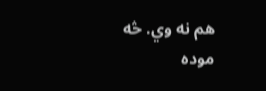هم نه وي. څه موده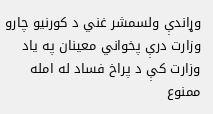وړاندې ولسمشر غني د کورنيو چارو وزارت درې پخواني معينان په ياد وزارت کې د پراخ فساد له امله ممنوع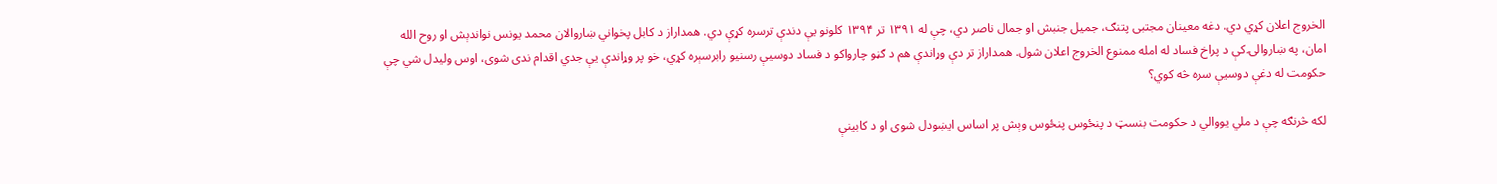الخروج اعلان کړي دي. دغه معينان مجتبی پتنګ، جميل جنبش او جمال ناصر دي، چې له ۱۳۹۱ تر ۱۳۹۴ کلونو يې دندې ترسره کړې دي. همداراز د کابل پخواني ښاروالان محمد يونس نواندېش او روح الله امان، په ښاروالۍ کې د پراخ فساد له امله ممنوع الخروج اعلان شول. همداراز تر دې وړاندې هم د ګڼو چارواکو د فساد دوسیې رسنیو رابرسېره کړي، خو پر وړاندې یې جدي اقدام ندی شوی، اوس ولیدل شي چې حکومت له دغې دوسیې سره څه کوي؟

لکه څرنګه چې د ملي يووالي د حکومت بنسټ د پنځوس پنځوس وېش پر اساس ايښودل شوی او د کابينې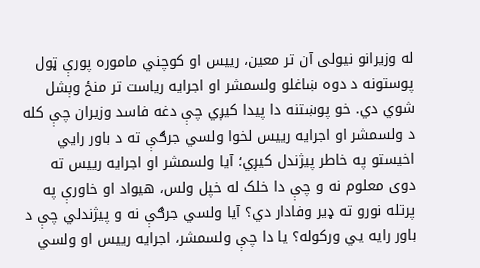له وزيرانو نيولی آن تر معين، رييس او کوچني ماموره پورې ټول پوستونه د دوه ښاغلو ولسمشر او اجرايه رياست تر منځ وېشل شوي دي. خو پوښتنه دا پيدا کيږي چې دغه فاسد وزيران چې کله د ولسمشر او اجرايه رييس لخوا ولسي جرګې ته د باور رايي اخيستو په خاطر پيژندل کيږي؛ آيا ولسمشر او اجرايه رييس ته دوی معلوم نه و چې دا خلک له خپل ولس، هيواد او خاورې په پرتله نورو ته ډير وفادار دي؟ آيا ولسي جرګې نه و پيژندلي چې د باور رايه يي ورکوله؟ يا دا چې ولسمشر، اجرايه رييس او ولسي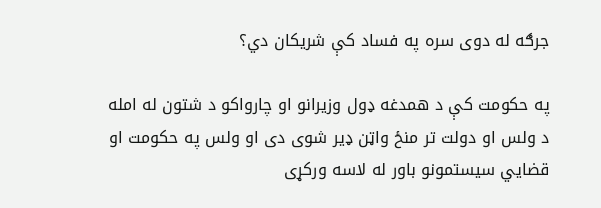جرګه له دوی سره په فساد کې شريکان دي؟

په حکومت کې د همدغه ډول وزيرانو او چارواکو د شتون له امله د ولس او دولت تر منځ واټن ډ‌ير شوی دی او ولس په حکومت او قضايي سيستمونو باور له لاسه ورکړی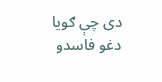دی چې ګويا دغو فاسدو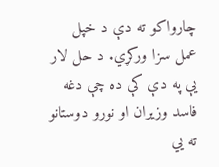چارواکو ته دې د خپل عمل سزا ورکړي. د حل لار يې په دې کې ده چې دغه فاسد وزيران او نورو دوستانو ته يي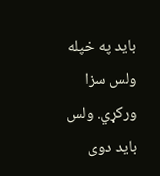بايد په خپله ولس سزا ورکړي. ولس بايد دوی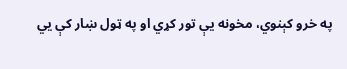په خرو کېنوي، مخونه يې تور کړي او په ټول ښار کې يي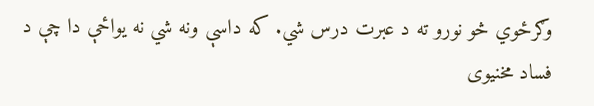وګرځوي څو نورو ته د عبرت درس شي. که داسې ونه شي نه يواځې دا چې د فساد مخنيوی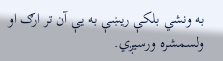به ونشي بلکې ريښې به يې آن تر ارګ او ولسمشره ورسيږي.